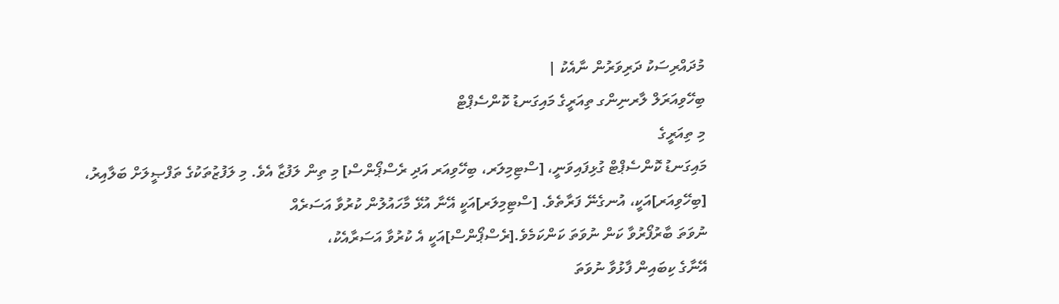މުދައްރިސަކު ދަރިވަރުން ނާއެކު |
ބިހޭވިއަރަލް ލާރނިންގ ތިއަރީގެ މައިގަނޑު ކޮންސެޕްޓް
މި ތިއަރީގެ
މައިގަނޑު ކޮންސެޕްޓް ގުޅިފައިވަނީ، [ސްޓިމިލަރ، ބިހޭވިއަރ އަދި ރެސްޕޯންސް] މި ތިން ލަފުޒާ އެވެ. މި ލަފުޒުތަކުގެ ތަފްޞީލަށް ބަލާއިރު،
[ބިހޭވިއަރ]އަކީ، އުނގެނޭ ފަރާތެވެ. [ސްޓިމިލަރ]އަކީ އޭނާ އުޅޭ މާހައުލުން ކުރުވާ އަސަރެއް
ނުވަތަ ބާރުފޯރުވާ ކަން ނުވަތަ ކަންކަމެވެ.[ރެސްޕޯންސް]އަކީ އެ ކުރުވާ އަސަރާއެކު،
އޭނާގެ ކިބައިން ފާޅުވާ ނުވަތަ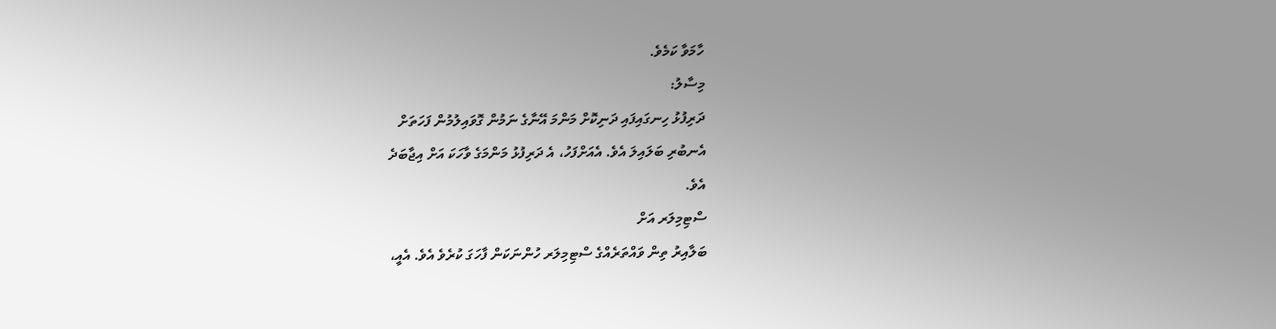ހާމަވާ ކަމެވެ.
މިސާލު:
ދަރިފުޅު ހިނގައިފައި ދަނިކޮށް މަންމަ އޭނާގެ ނަމުން ގޮވައިލުމުން ފަހަތަށް
އެނބުރި ބަލައިލަ އެވެ. އެއަށްފަހު، އެ ދަރިފުޅު މަންމަގެ ވާހަކަ އަށް އިޖާބަދެ
އެވެ.
ސްޓިމިލަރ އަށް
ބަލާއިރު ތިން ވައްތަރެއްގެ ސްޓިމިލަރ ހުންނަކަން ފާހަގަ ކުރެވެ އެވެ. އެއީ،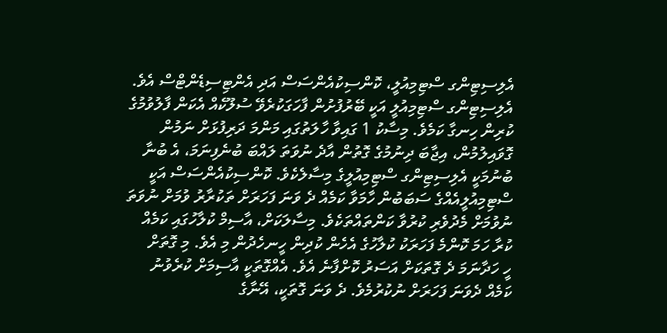އެލިސިޓިންގ ސްޓިމިއުލީ، ކޮންސިކުއެންސަސް އަދި އެންޓިސިޑެންޓްސް އެވެ.
އެލިސިޓިންގ ސްޓިމިއުލީ އަކީ ބޭރުފުށުން ފާހަގަކުރެވޭ ސުލޫކެއް އެކަން ފާލުވުމުގެ
ކުރިން ހިނގާ ކަމެވެ. މިސާކު 1 ގައިވާ ހާލަތުގައި މަންމަ ދަރިފުޅަށް ނަމުން
ގޮވައިލުމުން، އިޖާބަ ދިނުމުގެ ގޮތުން އާދެ ނުވަތަ ލައްބަ ބުނެފިނަމަ، އެ ބުނާ
ބުނުމަކީ އެލިސިޓިންގ ސްޓިމިއުލީގެ މިސާލެކެވެ. ކޮންސިކުއެންސަސް އަކީ
ސްޓިމިއުލީއެއްގެ ސަބަބުން ހާމަވާ ކަމެއް ދެ ވަނަ ފަހަރަށް ތަކުރާރު ވުމަށް ނުވަތަ
ނުވުމަށް މެދުވެރި ކުރުވާ ކަންތައްތަކެވެ. މިސާލަކަށް، އާސިމް ކުލާހުގައި ކަމެއް
ކުރާ ހަމަ ކޮންމެ ފަހަރަކު ކުލާހުގެ އެހެން ކުދިން ހީނހެދުން މި އެވެ. މި ގޮތަށް
ހީ ހަދާނަމަ ދެ ގޮތަކަށް އަސަރު ކޮށްފާނެ އެވެ. އެއްގޮތަކީ އާސިމަށް ކުރެވުނު
ކަމެއް ދެވަނަ ފަހަރަށް ނުކުރުމެވެ. ދެ ވަނަ ގޮތަކީ، އޭނާގެ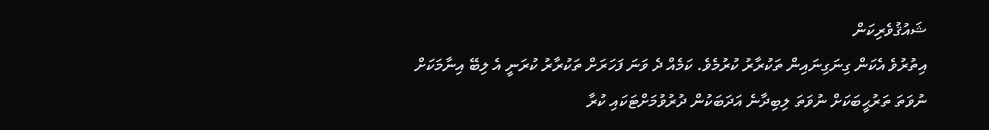ޝައުޤުވެރިކަން
އިތުރުވެ އެކަން ގިނަގިނައިން ތަކުރާރު ކުރުމެވެ. ކަމެއް ދެ ވަނަ ފަހަރަށް ތަކުރާރު ކުރަނީ އެ ލިބޭ އިނާމަކަށް
ނުވަތަ ތަރުޙީބަކަށް ނުވަތަ ލިބިދާނެ އަދަބަކުން ދުރުވުމަށްޓަކައި ކުރާ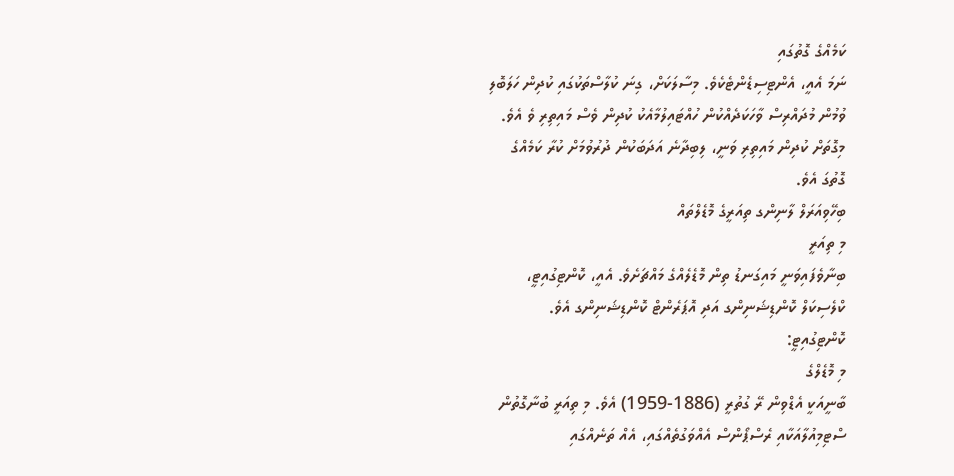ކަމެއްގެ ގޮތުގައި
ނަމަ އެއީ، އެންޓިސިޑެންޓެކެވެ. މިސާލަކަށް، ގިނަ ކުލާސްތަކުގައި ކުދިން ހަލަބޮލި
ވުމުން މުދައްރިސް ވާހަކަދެއްކުން ހުއްޓައިލުމާއެކު ކުދިން ވެސް މައިތިރި ވެ އެވެ.
މިގޮތަށް ކުދިން މައިތިރި ވަނީ، ލިބިދާނެ އަދަބަކުން ދުރުވުމަށް ކުރާ ކަމެއްގެ
ގޮތުގަ އެވެ.
ބިހޭވިއަރަލް ލާނިންގ ތިއަރީގެ މޮޑެލްތައް
މި ތިއަރީ
ބިނާވެފައިވަނީ މައިގަނޑު ތިން މޮޑެލެއްގެ މައްޗަށެވެ. އެއީ، ކޮންޓިގުއިޓީ،
ކްލެސިކަލް ކޮންޑިޝަނިންގ އަދި އޮޕަރެންޓް ކޮންޑިޝަނިންގ އެވެ.
ކޮންޓިގުއިޓީ:
މި މޮޑެލްގެ
ބާނީއަކީ އެޑްވިން ރޭ ގުތުރީ (1886-1959) އެވެ. މި ތިއަރީ ބުނާގޮތުން
ސްޓިމިއުލާއަކާއި ރެސްޕޯންސް އެއްވަގުތެއްގައި، އެއް ތަނެއްގައި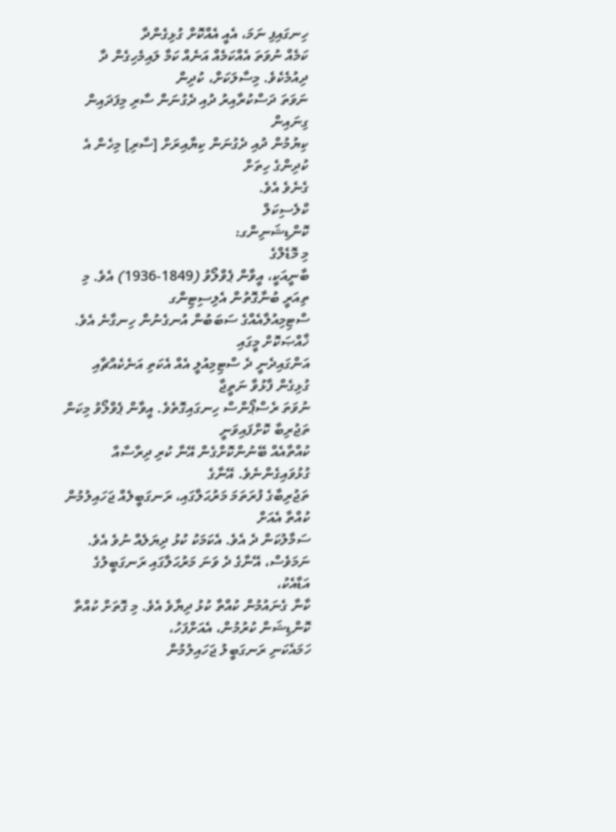ހިނގައިފި ނަމަ، އެއީ އެއްކޮށް ގުޅިގެންދާ
ކަމެއް ނުވަތަ އެއްކަމެއް އަނެއް ކަމާ ލައިމެހިގެން ދާ ދިއުމެކެވެ. މިސާލަކަށް، ކުދިން
ނަވަތަ ދަސްކުރާއިރު ދުއި ދެގުނަން ސާރި މިފަދައިން ގިނައިން
ކިޔުމުން ދުއި ދެގުނަން ކިޔާއިރަށް [ސާރި] މިހެން އެ ކުދިންގެ ހިތަށް
ގެނެވެ އެވެ.
ކްލެސިކަލް
ކޮންޑިޝަނިންގ:
މި މޮޑެލްގެ
ބާނީއަކީ، އީވާން ޕެވްލޯވު (1849-1936) އެވެ. މި ތިއަރީ ބުނާގޮތުން އެލިސިޓިންގ
ސްޓިމިއުލާއެއްގެ ސަބަބުން އުނގެނުން ހިނގާނެ އެވެ. ޚާއްޞަކޮށް މީގައި
އަންގައިދެނީ ދެ ސްޓިމިއުލީ އެއް އެކަތި އަނެކެއްޗާއި ގުޅިގެން ފާޅުވާ ނަތީޖާ
ނުވަތަ ރެސްޕޯންސް ހިނގައިގޮތެވެ. އީވާން ޕެވްލޯވު މިކަން ތަޖުރިބާ ކޮށްފައިވަނީ
ކުއްތާއެއް ބޭނުންކޮށްގެން އޭނާ ކުރި ދިރާސާއާ ގުޅުވައިގެންނެވެ. އޭނާގެ
ތަޖުރިބާގެ ފުރަތަމަ މަރުޙަލާގައި، ރަނގަބީލެއް ޖަހައިލުމުން ކުއްތާ އެއަށް
ސަމާލުކަން ދެ އެވެ. އެކަމަކު ކުޅު ދިޔަލެއް ނުވެ އެވެ. ނަމަވެސް، އޭނާގެ ދެ ވަނަ މަރުޙަލާގައި ރަނގަބީލުގެ އަޑާއެކު،
ކާނާ ގެނައުމުން ކުއްތާ ކުޅު ދިޔާވެ އެވެ. މި ގޮތަށް ކުއްތާ ކޮންޑިޝަން ކުރުމުން، އެއަށްފަހު،
ހަމައެކަނި ރަނގަބީލު ޖަހައިލުމުން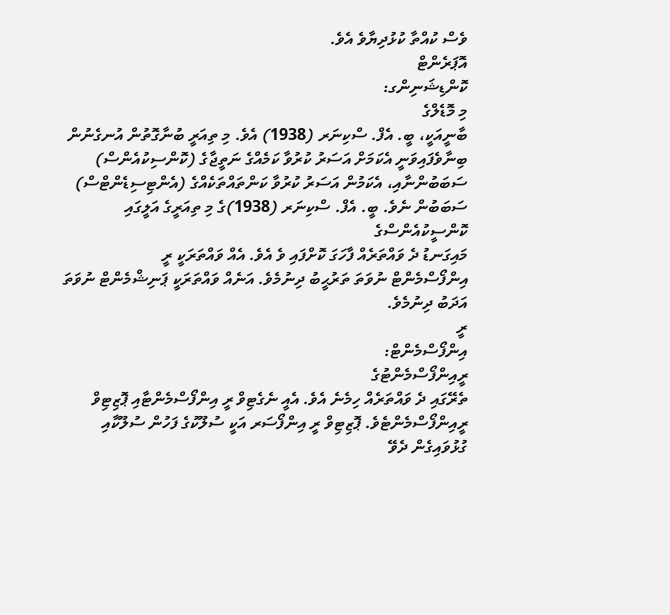ވެސް ކުއްތާ ކުޅުދިޔާވެ އެވެ.
އޮޕަރެންޓް
ކޮންޑިޝަނިންގ:
މި މޮޑެލްގެ
ބާނީއަކީ، ބީ. އެފް. ސްކިނަރ (1938) އެވެ. މި ތިއަރީ ބުނާގޮތުން އުނގެނުން
ބިނާވެފައިވަނީ އެކަމަށް އަސަރު ކުރުވާ ކަމެއްގެ ނަތީޖާގެ (ކޮންސިކުއެންސް)
ސަބަބުންނާއި، އެކަމުން އަސަރު ކުރުވާ ކަންތައްތަކެއްގެ (އެންޓިސިޑެންޓްސް)
ސަބަބުން ނެވެ. ބީ. އެފް. ސްކިނަރ (1938)ގެ މި ތިއަރީގެ އަލީގައި ކޮންސީކުއެންސްގެ
މައިގަނޑު ދެ ވައްތަރެއް ފާހަގަ ކޮށްފައި ވެ އެވެ. އެއް ވައްތަރަކީ ރީ
އިންފޯސްމެންޓް ނުވަތަ ތަރުޙީބު ދިނުމެވެ. އަނެއް ވައްތަރަކީ ޕަނިޝްމެންޓް ނުވަތަ
އަދަބު ދިނުމެވެ.
ރީ
އިންފޯސްމެންޓް:
ރީއިންފޯސްމެންޓުގެ
ތެރޭގައި ދެ ވައްތަރެއް ހިމެނެ އެވެ. އެއީ ނެގެޓިވް ރީ އިންފޯސްމެންޓާއި ޕޮޒިޓިވް
ރީއިންފޯސްމެންޓެވެ. ޕޮޒިޓިވް ރީ އިންފޯސަރ އަކީ ސުލޫކުގެ ފަހުން ސުލޫކާއި
ގުޅުވައިގެން ދެވޭ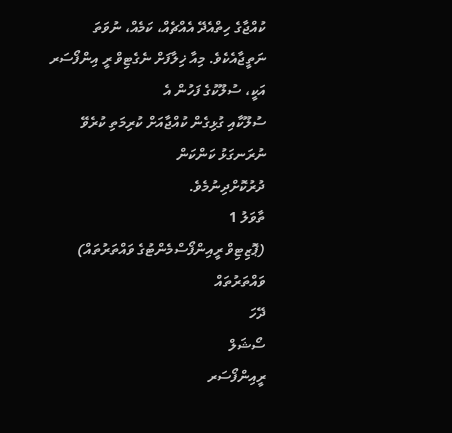ކުއްޖާގެ ހިތްއެދޭ އެއްޗެއް، ކަމެއް، ނުވަތަ
ނަތީޖާއެކެވެ. މިއާ ޚިލާފަށް ނެގެޓިވް ރީ އިންފޯސަރ އަކީ، ސުލޫކުގެ ފަހުން އެ
ސުލޫކާއި ގުޅިގެން ކުއްޖާއަށް ކުރިމަތި ކުރެވޭ ނުރަނގަޅު ކަންކަން
ދުރުކޮށްދިނުމެވެ.
ތާވަލު 1
(ޕޮޒިޓިވް ރީއިންފޯސްމެންޓުގެ ވައްތަރުތައް)
ވައްތަރުތައް
ދޭހަ
ސޯޝަލް
ރީއިންފޯސަރ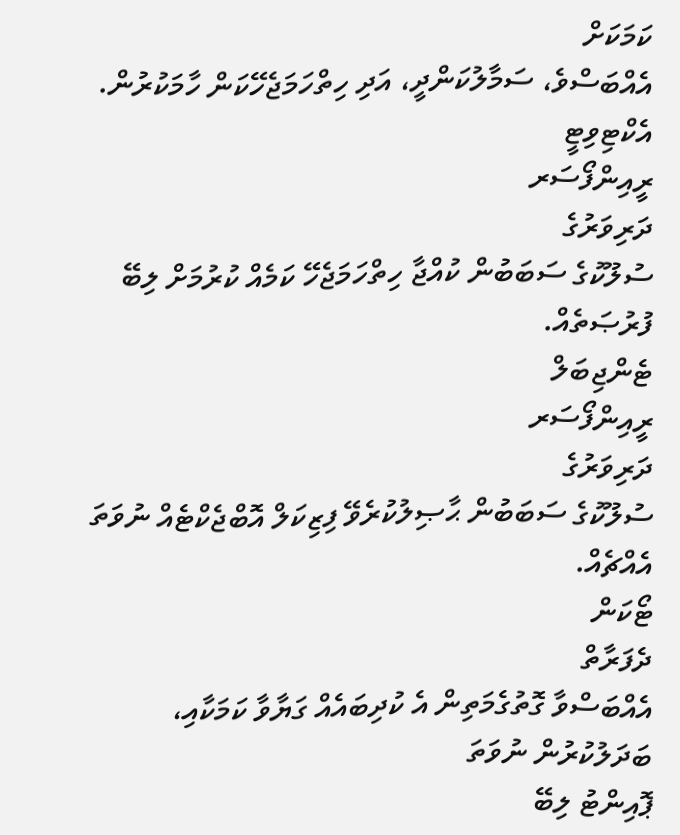ކަމަކަށް
އެއްބަސްވެ، ސަމާލުކަންދީ، އަދި ހިތްހަމަޖެހޭކަން ހާމަކުރުން.
އެކްޓިވިޓީ
ރީއިންފޯސަރ
ދަރިވަރުގެ
ސުލޫކުގެ ސަބަބުން ކުއްޖާ ހިތްހަމަޖެހޭ ކަމެއް ކުރުމަށް ލިބޭ ފުރުޞަތެއް.
ޓެންޖިބަލް
ރީއިންފޯސަރ
ދަރިވަރުގެ
ސުލޫކުގެ ސަބަބުން ޙާޞިލުކުރެވޭ ފިޒިކަލް އޮބްޖެކްޓެއް ނުވަތަ އެއްޗެއް.
ޓޯކަން
ދެފަރާތް
އެއްބަސްވާ ގޮތުގެމަތިން އެ ކުދިބައެއް ގަޔާވާ ކަމަކާއި، ބަދަލުކުރުން ނުވަތަ
ޕޮއިންޓު ލިބޭ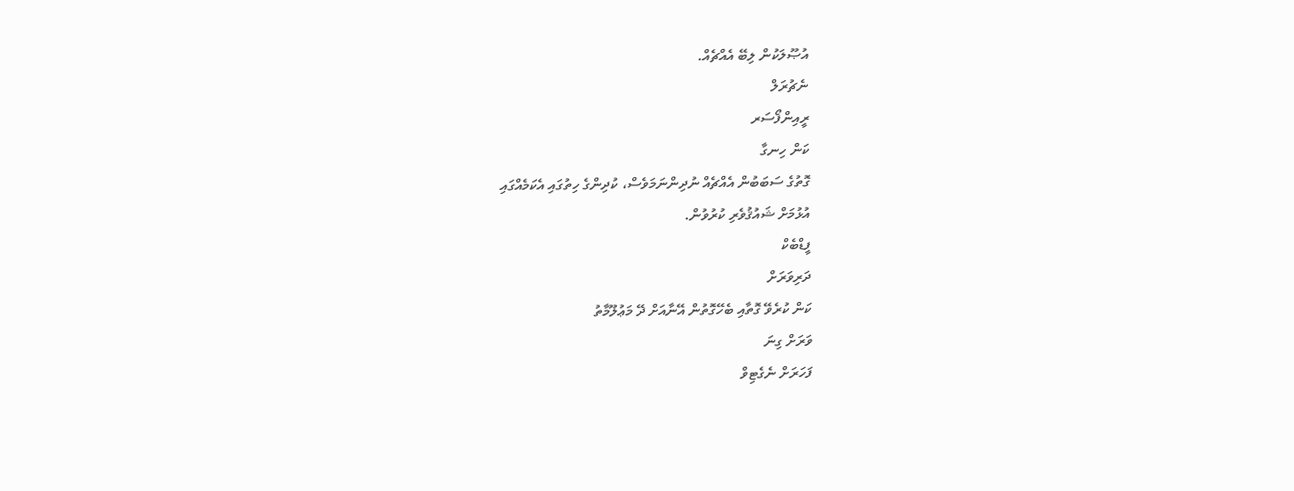އުޞޫލަކުން ލިބޭ އެއްޗެއް.
ނެޗުރަލް
ރީއިންފޯސަރ
ކަން ހިނގާ
ގޮތުގެ ސަބަބުން އެއްޗެއް ނުދިންނަމަވެސް، ކުދިންގެ ހިތުގައި އެކަމެއްގައި
އުޅުމަށް ޝައުޤުވެރި ކުރުވުން.
ފީޑްބެކް
ދަރިވަރަށް
ކަން ކުރެވޭ ގޮތާއި ބެހޭގޮތުން އޭނާއަށް ދޭ މަޢުލޫމާތު
ވަރަށް ގިނަ
ފަހަރަށް ނެގެޓިވް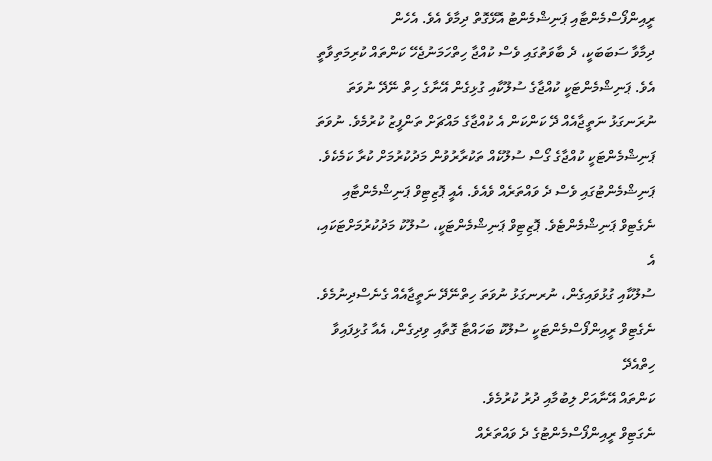ރީއިންފޯސްމެންޓާއި ޕަނިޝްމެންޓު އޮޅޭގޮތް ދިމާވެ އެވެ. އެހެން
ދިމާވާ ސަބަބަކީ، ދެ ބާވަތުގައި ވެސް ކުއްޖާ ހިތްހަމަނުޖެހޭ ކަންތައް ކުރިމަތިވާތީ
އެވެ. ޕަނިޝްމެންޓަކީ ކުއްޖާގެ ސުލޫކާއި ގުޅިގެން އޭނާގެ ހިތް ނޭދޭ ނުވަތަ
ނުރަނގަޅު ނަތީޖާއެއް ދޭ ކަންކަން އެ ކުއްޖާގެ މައްޗަށް ތަންފީޒު ކުރުމެވެ. ނުވަތަ
ޕަނިޝްމެންޓަކީ ކުއްޖާގެ ގޯސް ސުލޫކެއް ތަކުރާރުވުން މަދުކުރުމަށް ކުރާ ކަމެކެވެ.
ޕަނިޝްމެންޓުގައި ވެސް ދެ ވައްތަރެއް ވެއެވެ. އެއީ ޕޮޒިޓިވް ޕަނިޝްމެންޓާއި
ނެގެޓިވް ޕަނިޝްމެންޓެވެ. ޕޮޒިޓިވް ޕަނިޝްމެންޓަކީ، ސުލޫކު މަދުކުރުމަށްޓަކައި، އެ
ސުލޫކާއި ގުޅުވައިގެން، ނުރނގަޅު ނުވަތަ ހިތްނޭދޭ ނަތީޖާއެއް ގެނެސްދިނުމެވެ.
ނެގެޓިވް ރީއިންފޯސްމެންޓަކީ ސުލޫކު ބަހައްޓާ ގޮތާއި ވިދިގެން، އެއާ ގުޅިފައިވާ ހިތްއެދޭ
ކަންތައް އޭނާއަށް ލިބުމާއި ދުރު ކުރުމެވެ.
ނެގަޓިވް ރީއިންފޯސްމެންޓުގެ ދެ ވައްތަރެއް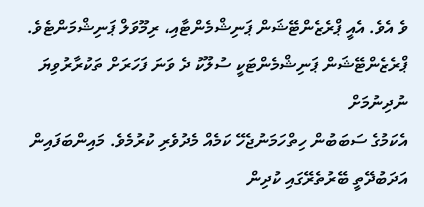ވެ އެވެ. އެއީ ޕްރެޒެންޓޭޝަން ޕަނިޝްމެންޓާއި، ރިމޫވަލް ޕަނިޝްމަންޓެވެ.
ޕްރެޒެންޓޭޝަން ޕަނިޝްމެންޓަކީ ސުލޫކު ދެ ވަނަ ފަހަރަށް ތަކުރާރުވިޔަ ނުދިނުމަށް
އެކަމުގެ ސަބަބުން ހިތްހަމަނުޖެހޭ ކަމެއް މެދުވެރި ކުރުމެވެ. މައިންބަފައިން
އަދަބުދޭތީ ބޭރުތެރޭގައި ކުދިން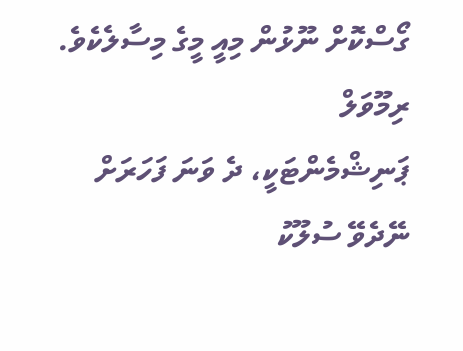ގޯސްކޮށް ނޫޅުން މިއީ މީގެ މިސާލެކެވެ. ރިމޫވަލް
ޕަނިޝްމެންޓަކީ، ދެ ވަނަ ފަހަރަށް ނޭދެވޭ ސުލޫކު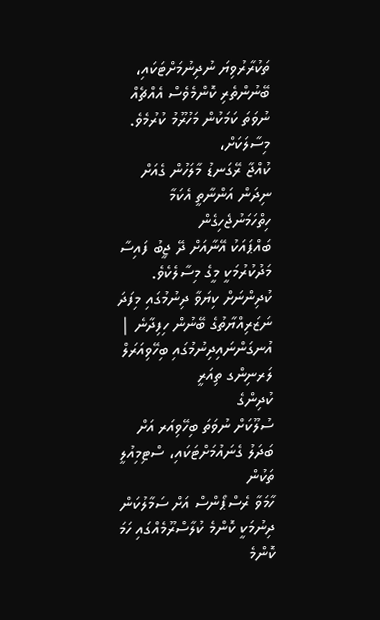ތަކުރާރުވިޔަ ނުދިނުމަށްޓަކައި،
ބޭނުންތެރި ކޮންމެވެސް އެއްޗެއް ނުވަތަ ކަމަކުން މަހުރޫމު ކުރުމެވެ. މިސާލަކަށް،
ކުއްޖާ ރޭގަނޑު މާލަހުން ގެއަށް ނިދަން އަންނާތީ އެކަމާ ހިތްހަމަނުޖެހިގެން
ބައްޕައަކު އޭނާއަށް ދޭ ޖީބު ފައިސާ މަދުކުރުމަކީ މީގެ މިސާލެކެވެ.
ކުދިންނަށް ކިޔަވާ ދިނުމުގައި މިފަދަ ނަޒަރިއްޔާތުގެ ބޭނުން ހިފިދާނެ |
އުނގަންނައިދިނުމުގައި ބިހޭވިއަރަލް ލަރނިންގ ތިއަރީ
ކުދިންގެ
ސުލޫކަށް ނުވަތަ ބިހޭވިއަރ އަށް ބަދަލު ގެނައުމަށްޓަކައި، ސްޓިމިއުލީ ތަކުން
ހާމަވާ ރެސްޕޯންސް އަށް ސަމާލުކަން ދިނުމަކީ ކޮންމެ ކުލާސްރޫމެއްގައި ހަމަ ކޮންމެ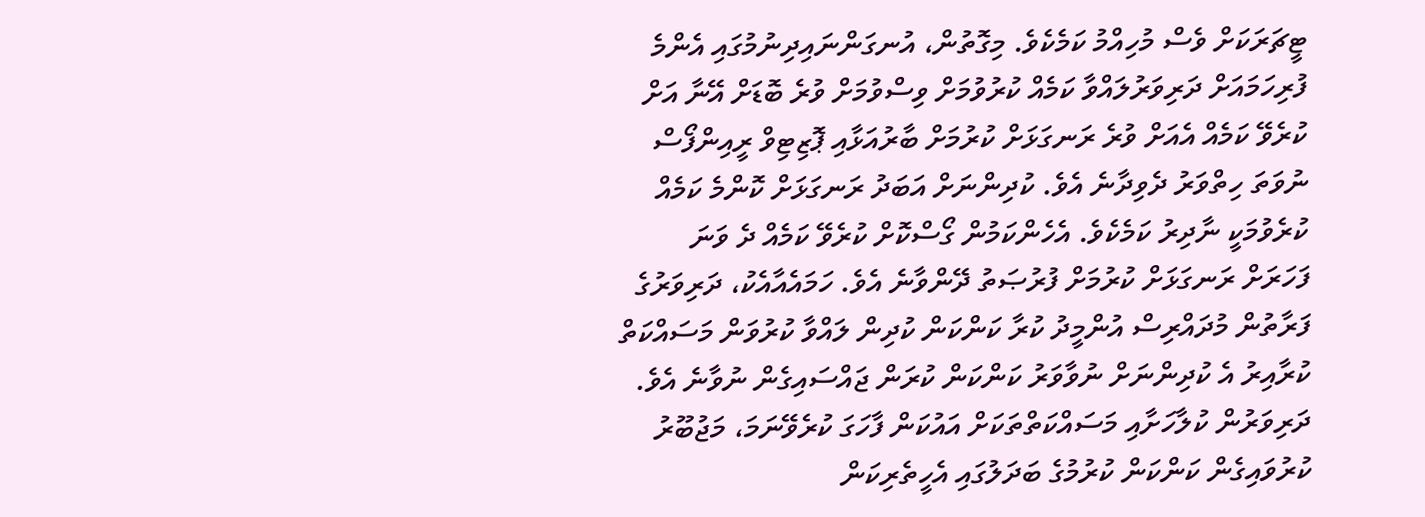ޓީޗަރަކަށް ވެސް މުހިއްމު ކަމެކެވެ. މިގޮތުން، އުނގަންނައިދިނުމުގައި އެންމެ
ފުރިހަމައަށް ދަރިވަރުލައްވާ ކަމެއް ކުރުވުމަށް ވިސްވުމަށް ވުރެ ބޮޑަށް އޭނާ އަށް
ކުރެވޭ ކަމެއް އެއަށް ވުރެ ރަނގަޅަށް ކުރުމަށް ބާރުއަޅާއި ޕޮޒިޓިވް ރީއިންފޯސް
ނުވަތަ ހިތްވަރު ދެވިދާނެ އެވެ. ކުދިންނަށް އަބަދު ރަނގަޅަށް ކޮންމެ ކަމެއް
ކުރެވުމަކީ ނާދިރު ކަމެކެވެ. އެހެންކަމުން ގޯސްކޮށް ކުރެވޭ ކަމެއް ދެ ވަނަ
ފަހަރަށް ރަނގަޅަށް ކުރުމަށް ފުރުޞަތު ދޭންވާނެ އެވެ. ހަމައެއާއެކު، ދަރިވަރުގެ
ފަރާތުން މުދައްރިސް އުންމީދު ކުރާ ކަންކަން ކުދިން ލައްވާ ކުރުވަން މަސައްކަތް
ކުރާއިރު އެ ކުދިންނަށް ނުވާވަރު ކަންކަން ކުރަން ޖައްސައިގެން ނުވާނެ އެވެ.
ދަރިވަރުން ކުލާހަށާއި މަސައްކަތްތަކަށް އައުކަން ފާހަގަ ކުރެވޭނަމަ، މަޖުބޫރު
ކުރުވައިގެން ކަންކަން ކުރުމުގެ ބަދަލުގައި އެހީތެރިކަން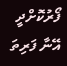ފޯރުކޮށްދީ އޭނާ ފަރިތަ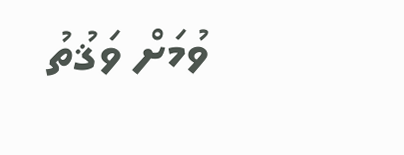ވުމަށް ވަޤުތު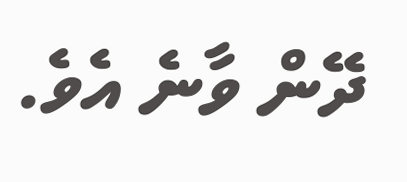ދޭން ވާނެ އެވެ.